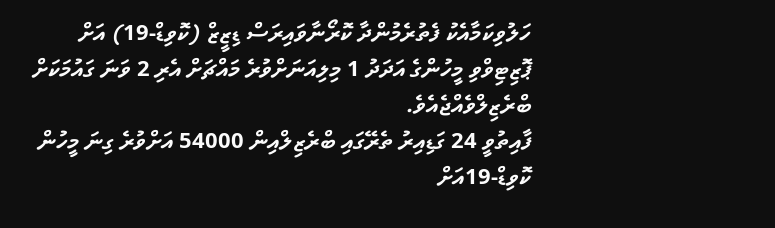ހަލުވިކަމާއެކު ފެތުރެމުންދާ ކޮރޯނާވައިރަސް ޑިޒީޒް (ކޮވިޑް-19) އަށް ޕޮޒިޓިވްވި މީހުންގެ އަދަދު 1 މިލިއަނަށްވުރެ މައްޗަށް އެރި 2 ވަނަ ގައުމަކަށް ބްރެޒިލްވެއްޖެއެވެ.
ފާއިތުވީ 24 ގަޑިއިރު ތެރޭގައި ބްރެޒިލްއިން 54000 އަށްވުރެ ގިނަ މީހުން ކޮވިޑް-19އަށް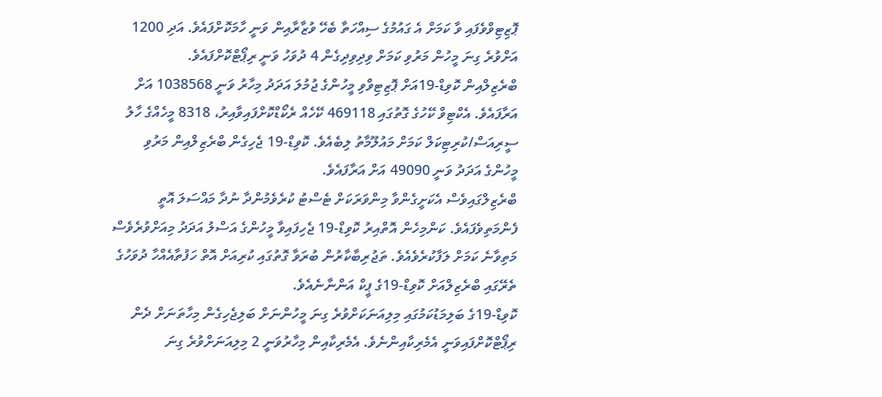ޕޮޒިޓިވްވެފައި ވާ ކަމަށް އެ ގައުމުގެ ސިއްހަތާ ބެހޭ ވުޒާރާއިން ވަނީ ހާމަކޮށްފައެވެ. އަދި 1200 އަށްވުރެ ގިނަ މީހުން މަރުވި ކަމަށް ވިދިވިދިގެން 4 ދުވަހު ވަނީ ރިޕޯޓްކޮށްފައެވެ.
ބްރެޒިލްއިން ކޮވިޑް-19އަށް ޕޮޒިޓިވްވި މީހުންގެ ޖުމުލަ އަދަދު މިހާރު ވަނީ 1038568 އަށް އަރާފައެވެ. އެކްޓިވް ކޭހުގެ ގޮތުގައި 469118 ކޭހެއް ރެކޯޑްކޮށްފައިވާއިރު، 8318 މީހެއްގެ ހާލު ސީރިއަސް/ކުރިޓިކަލް ކަމަށް މައުލޫމާތު ލިބެއެވެ. ކޮވިޑް-19 ޖެހިގެން ބްރެޒިލްއިން މަރުވި މީހުންގެ އަދަދު ވަނީ 49090 އަށް އަރާފައެވެ.
ބްރެޒިލްގައިވެސް އެކަށީގެންވާ މިންވަރަކަށް ޓެސްޓު ކުރެވެމުންދާ ނުދާ މައްސަލަ އޮތީ ފެންމަތިވެފައެވެ. ކަންމިހެން އޮތްއިރު ކޮވިޑް-19 ޖެހިފައިވާ މީހުންގެ އަސްލު އަދަދު މިއަށްވުރެވެސް މަތިވާނެ ކަމަށް ލަފާކުރެވެއެވެ. ތަޖުރިބާކާރުން ބުރަވާ ގޮތުގައި ކުރިއަށް އޮތް ހަފުތާއެއްހާ ދުވަހުގެ ތެރޭގައި ބްރެޒިލްއަށް ކޮވިޑް-19ގެ ޕީކް އަންނާނެއެވެ.
ކޮވިޑް-19ގެ ބަލިމަޑުކަމުގައި މިލިއަނަކަށްވުރެ ގިނަ މީހުންނަށް ބަލިޖެހިގެން މިހާތަނަށް ދެން ރިޕޯޓްކޮށްފައިވަނީ އެމެރިކާއިންނެވެ. އެމެރިކާއިން މިހާރުވަނީ 2 މިލިއަނަށްވުރެ ގިނަ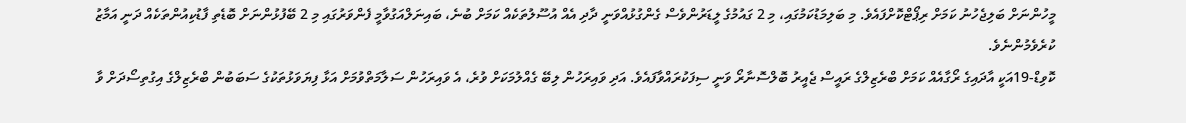މީހުންނަށް ބަލިޖެހުނު ކަމަށް ރިޕޯޓްކޮށްފައެވެ. މި ބަލިމަޑުކަމުގައި، މި 2 ގައުމުގެ ލީޑަރުންވެސް ގެންގުޅުއްވަނީ ދާދި އެއް އުސޫލުތަކެއް ކަމަށް ބުނެ، ބައިނަލްއަގުވާމީ ފެންވަރުގައި މި 2 ބޭފުޅުންނަށް ބޮޑެތި ފާޑުކިއުންތަކެއް ދަނީ އަމާޒު ކުރެވެމުންނެވެ.
ކޮވިޑް-19އަކީ އާދައިގެ ރޯގާއެއް ކަމަށް ބްރެޒިލްގެ ރައީސް ޖެއީރު ބޮލްސޮނާރޯ ވަނީ ސިފަކުރައްވާފައެވެ. އަދި ވައިރަހުން ލިބޭ ގެއްލުމަކަށް ވުރެ، އެ ވައިރަހުން ސަލާމަތްވުމަށް އަޅާ ފިޔަވަޅުތަކުގެ ސަބަބުން ބްރެޒިލްގެ އިގުތިސޯދަށް ވާ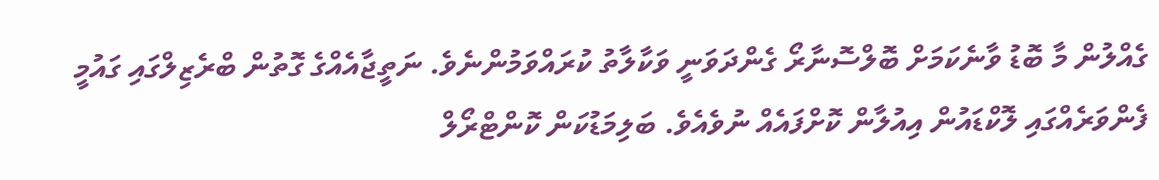ގެއްލުން މާ ބޮޑު ވާނެކަމަށް ބޮލްސޮނާރޯ ގެންދަވަނީ ވަކާލާތު ކުރައްވަމުންނެވެ. ނަތީޖާއެއްގެ ގޮތުން ބްރެޒިލްގައި ގައުމީ ފެންވަރެއްގައި ލޮކްޑައުން އިއުލާން ކޮށްފައެއް ނުވެއެވެ. ބަލިމަޑުކަން ކޮންޓްރޯލް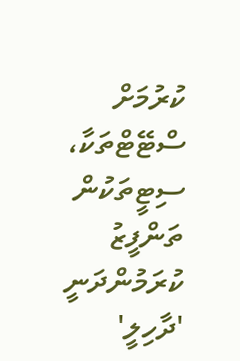ކުރުމަށް ސްޓޭޓްތަކާ، ސިޓީތަކުން ތަންފީޒު ކުރަމުންދަނީ 'ދާހިލީ'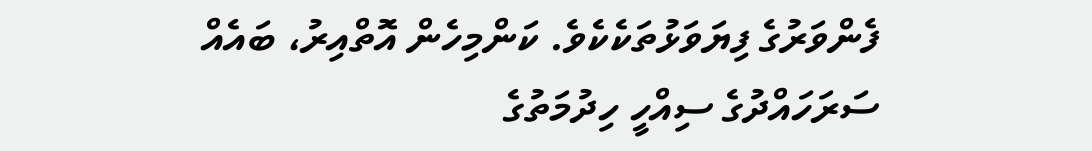ފެންވަރުގެ ފިޔަވަޅުތަކެކެވެ. ކަންމިހެން އޮތްއިރު، ބައެއް ސަރަހައްދުގެ ސިއްހީ ހިދުމަތުގެ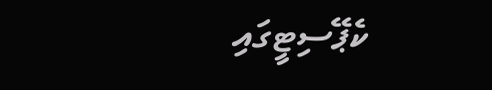ކެޕޭސިޓީގައި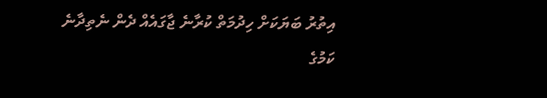އިތުރު ބަޔަކަށް ހިދުމަތް ކުރާނެ ޖާގައެއް ދެން ނެތިދާނެ ކަމުގެ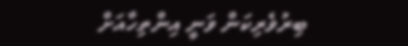ބިރުވެރިކަން ވަނީ އިންތިހާއަށް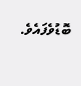ބޮޑުވެފައެވެ.